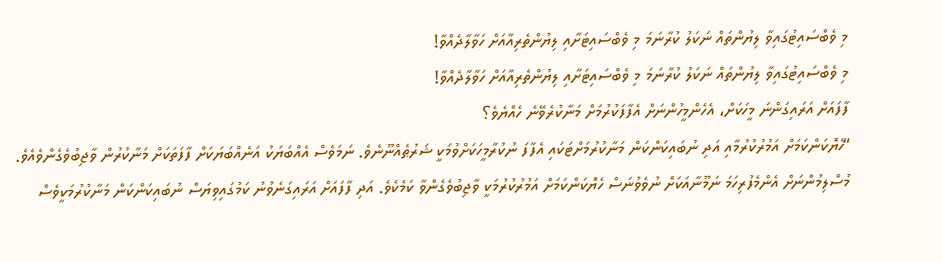މި ވެބްސައިޓުގައިވާ ލިޔުންތައް ނަކަލު ކުރާނަމަ މި ވެބްސައިޓަށާއި ލިޔުންތެރިއާއަށް ހަވާލާދެއްވާ!
މި ވެބްސައިޓުގައިވާ ލިޔުންތައް ނަކަލު ކުރާނަމަ މި ވެބްސައިޓަށާއި ލިޔުންތެރިއާއަށް ހަވާލާދެއްވާ!
ފާފައަށް އަރައިގަންނަ މީހަކަށް، އެހެންމީހުންނަށް އެފާފަކުރުމަށް މަނާކުރެވޭނެ ހެއްޔެވެ؟
“ހެޔޮކަންކަމަށް އަމުރުކުރުމާއި އަދި ނުބައިކަންކަން މަނާކުރުމަށްޓަކައި އެފާފަ ނުކުރާމީހަކަށްވުމަކީ ޝަރުޠެއްނޫނެވެ. ނަމަވެސް އެއްބަޔަކު އަނެއްބަޔަކަށް ފާފަތަކަށް މަނާކުރުން ވާޖިބުވެގެންވެއެވެ. މުސްލިމުންނަށް އެންމެފުރިހަމަ ނަމޫނާއަކަށް ނުވެވުނަސް ހެޔޮކަންކަމަށް އަމުރުކުރުމަކީ ވާޖިބުވެގެންވާ ކަމެކެވެ. އަދި ފާފައަށް އަރައިގަނެވުނު ކަމުގައިވިޔަސް ނުބައިކަންކަން މަނާކުރުމަކީވެސް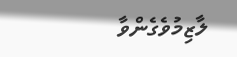ލާޒިމުވެގެންވާ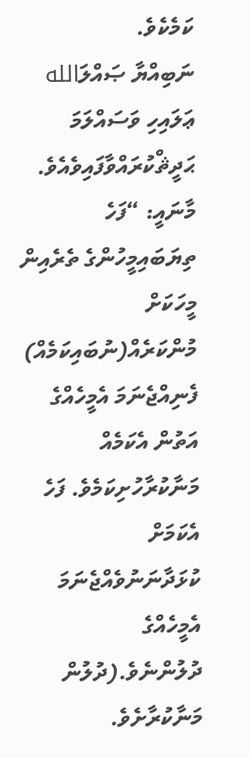ކަމެކެވެ.
ނަބިއްޔާ ޞައްލަالله ޢަލައިހި ވަސައްލަމަ ޙަދީޘްކުރައްވާފައިވެއެވެ.
މާނައީ: “ފަހެ ތިޔަބައިމީހުންގެ ތެރެއިން މީހަކަށް މުންކަރެއް(ނުބައިކަމެއް) ފެނިއްޖެނަމަ އެމީހެއްގެ އަތުން އެކަމެއް މަނާކުރާހުށިކަމެވެ. ފަހެ އެކަމަށް ކުޅަދާނަނުވެއްޖެނަމަ އެމީހެއްގެ ދުލުންނެވެ.(ދުލުން މަނާކުރާށެވެ.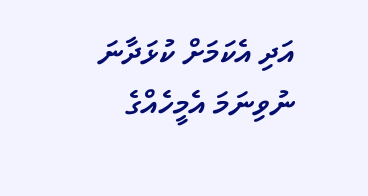އަދި އެކަމަށް ކުޅަދާނަ ނުވިނަމަ އެމީހެއްގެ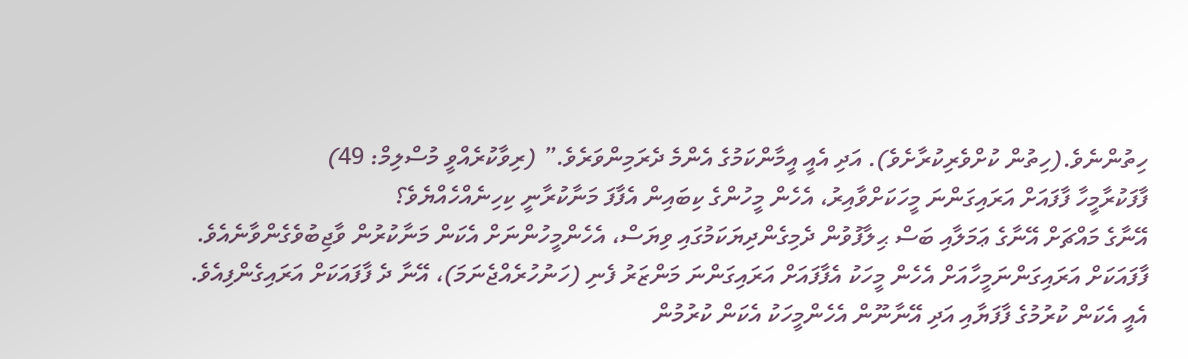ހިތުންނެވެ.(ހިތުން ކުށްވެރިކުރާށެވެ). އަދި އެއީ އީމާންކަމުގެ އެންމެ ދެރަމިންވަރެވެ.” (ރިވާކުރެއްވީ މުސްލިމް: 49)
ފާފަކުރާމީހާ ފާފައަށް އަރައިގަންނަ މީހަކަށްވާއިރު، އެހެން މީހުންގެ ކިބައިން އެފާފަ މަނާކުރާނީ ކިހިނެއްހެއްޔެވެ؟
އޭނާގެ މައްޗަށް އޭނާގެ ޢަމަލާއި ބަސް ޙިލާފުވުން ދެމިގެންދިޔަކަމުގައި ވިޔަސް، އެހެންމީހުންނަށް އެކަން މަނާކުރުން ވާޖިބުވެގެންވާނެއެވެ. ފާފައަކަށް އަރައިގަންނަމީހާއަށް އެހެން މީހަކު އެފާފައަށް އަރައިގަންނަ މަންޒަރު ފެނި (ހަނުހުރެއްޖެނަމަ)، އޭނާ ދެ ފާފައަކަށް އަރައިގެންފިއެވެ. އެއީ އެކަން ކުރުމުގެ ފާފަޔާއި އަދި އޭނާނޫން އެހެންމީހަކު އެކަން ކުރުމުން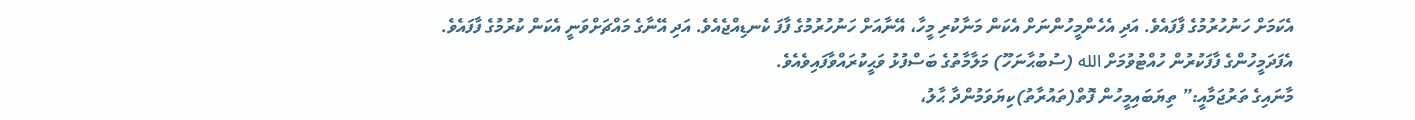އެކަމަށް ހަނުހުރުމުގެ ފާފައެވެ. އަދި އެހެންމީހުންނަށް އެކަން މަނާކުރި މީހާ، އޭނާއަށް ހަނުހުރުމުގެ ފާފަ ކެނޑިއްޖެއެވެ. އަދި އޭނާގެ މައްޗަށްވަނީ އެކަން ކުރުމުގެ ފާފައެވެ.
އެފަދަމީހުންގެ ފާފަކުރުން ހުއްޓުވުމަށް الله (ސުބުޙާނަހޫ) މަލާމާތުގެ ބަސްފުޅު ވަޙީކުރައްވާފައިވެއެވެ.
މާނައިގެ ތަރުޖަމާއީ:” ތިޔަބައިމީހުން ފޮތް(ތައުރާތު)ކިޔަވަމުންދާ ޙާލު،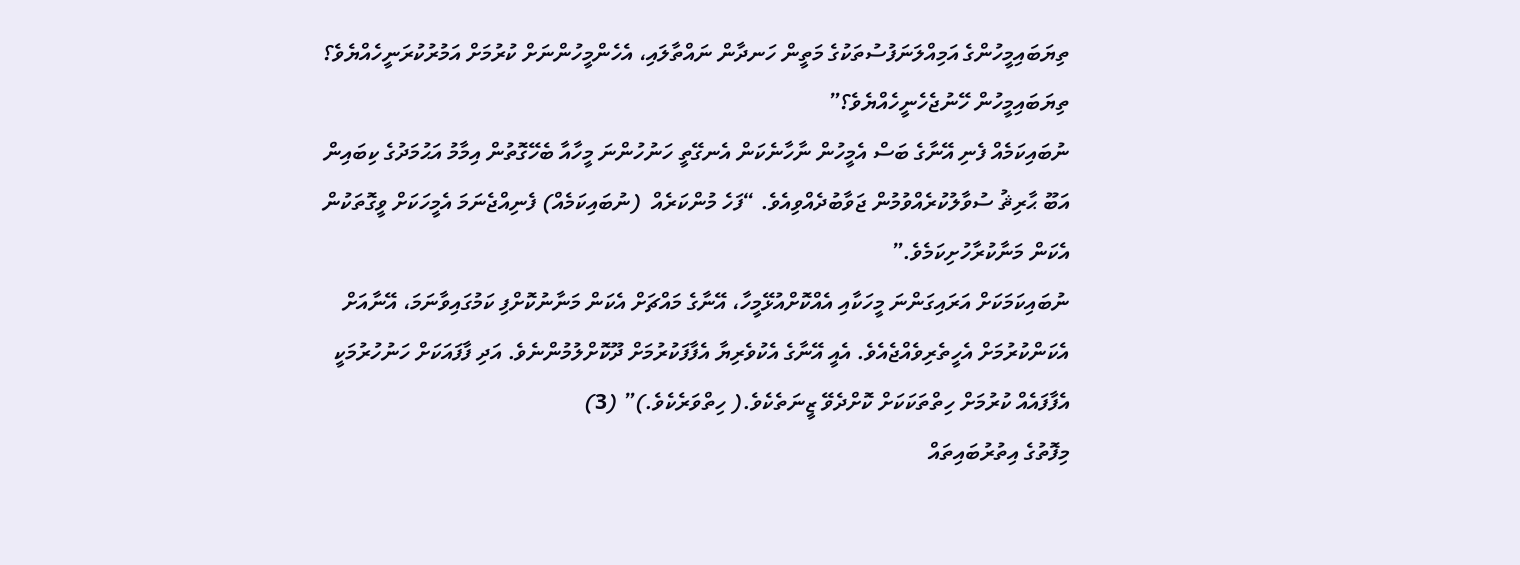ތިޔަބައިމީހުންގެ އަމިއްލަނަފުސުތަކުގެ މަތީން ހަނދާން ނައްތާލައި، އެހެންމީހުންނަށް ކުރުމަށް އަމުރުކުރަނީހެއްޔެވެ؟  ތިޔަބައިމީހުން ހޭނުޖެހެނީހެއްޔެވެ؟”
ނުބައިކަމެއް ފެނި އޭނާގެ ބަސް އެމީހުން ނާހާނެކަން އެނގޭތީ ހަނުހުންނަ މީހާއާ ބެހޭގޮތުން އިމާމު އަޙުމަދުގެ ކިބައިން އަބޫ ޙާރިޘު ސުވާލުކުރެއްވުމުން ޖަވާބުދެއްވިއެވެ. “ފަހެ މުންކަރެއް  (ނުބައިކަމެއް) ފެނިއްޖެނަމަ އެމީހަކަށް ވީގޮތަކުން އެކަން މަނާކުރާހުށިކަމެވެ.”
ނުބައިކަމަކަށް އަރައިގަންނަ މީހަކާއި އެއްކޮށްއުޅޭމީހާ، އޭނާގެ މައްޗަށް އެކަން މަނާނުކޮށްފި ކަމުގައިވާނަމަ، އޭނާއަށް އެކަންކުރުމަށް އެހީތެރިވެއްޖެއެވެ. އެއީ އޭނާގެ އެކުވެރިޔާ އެފާފަކުރުމަށް ދޫކޮށްލުމުންނެވެ. އަދި ފާފައަކަށް ހަނުހުރުމަކީ އެފާފައެއް ކުރުމަށް ހިތްތަކަކަށް ކޮށްދެވޭ ޒީނަތެކެވެ.( ހިތްވަރެކެވެ.)” (3)
މިފޮތުގެ އިތުރުބައިތައް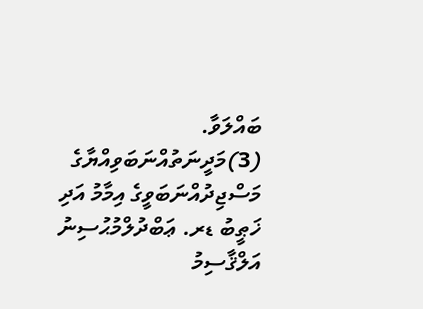ބައްލަވާ.
(3)މަދީނަތުއްނަބަވިއްޔާގެ މަސްޖިދުއްނަބަވީގެ އިމާމު އަދި ޚަޠީބު ޑރ. ޢަބްދުލްމުޙުސިނު އަލްޤާސިމު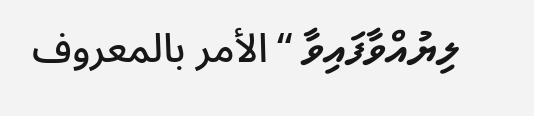ލިޔުއްވާފައިވާ “الأمر بالمعروف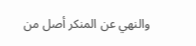والنهي عن المنكر أصل من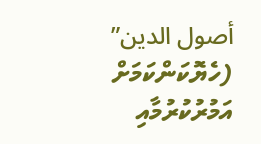أصول الدين” (ހެޔޮކަންކަމަށް އަމުރުކުރުމާއި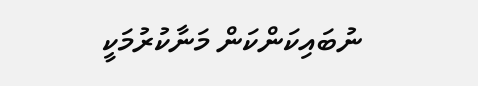ނުބައިކަންކަން މަނާކުރުމަކީ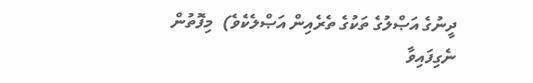ދީނުގެ އަޞްލުގެ ތަކުގެ ތެރެއިން އަޞްލެކެވެ)  މިފޮތުން ނެގިފައިވާ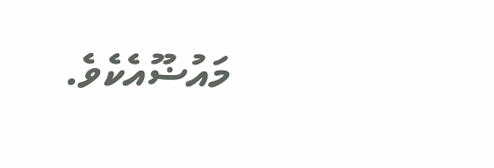މައުޟޫއެކެވެ.